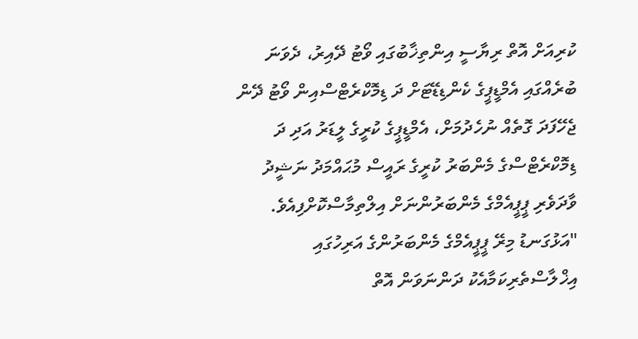ކުރިއަށް އޮތް ރިޔާސީ އިންތިޚާބުގައި ވޯޓު ދޭއިރު، ދެވަނަ ބުރެއްގައި އެމްޑީޕީގެ ކެންޑިޑޭޓަށް ދަ ޑިމޮކްރެޓްސްއިން ވޯޓު ދޭން ޖެހޭފަދަ ގޮތެއް ނުހެދުމަށް، އެމްޑީޕީގެ ކުރީގެ ލީޑަރު އަދި ދަ ޑިމޮކްރެޓްސްގެ މެންބަރު ކުރީގެ ރައީސް މުޙައްމަދު ނަޝީދު ވާދަވެރި ޕީޕީއެމްގެ މެންބަރުންނަށް އިލްތިމާސްކޮށްފިއެވެ.
"އަޅުގަނޑު މިރޭ ޕީޕީއެމްގެ މެންބަރުންގެ އަރިހުގައި އިޚްލާސްތެރިކަމާއެކު ދަންނަވަން އޮތް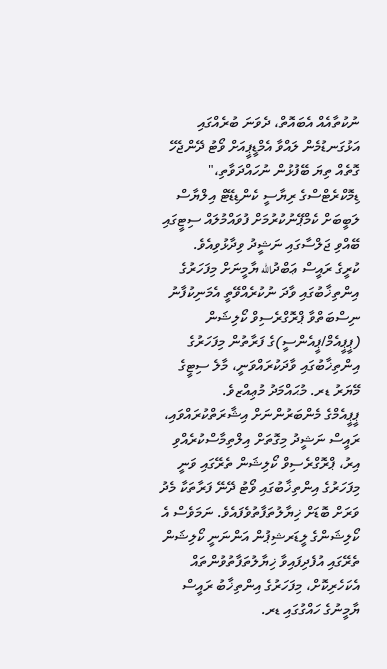ނުކުތާއެއް އެބައޮތް، ދެވަނަ ބުރެއްގައި އަޅުގަނޑުމެން ލައްވާ އެމްޑީޕީއަށް ވޯޓު ދޭންޖެހޭ ގޮތެއް ތިޔަ ބޭފުޅުން ނުހައްދަވާތި،" ޑިމޮކްރެޓްސްގެ ރިޔާސީ ކެންޑިޑޭޓް އިލްޔާސް ލަބީބަށް ކެމްޕޭނުކުރުމަށް ފުވައްމުލައް ސިޓީގައި ބޭއްވި ޖަލްސާގައި ނަޝީދު ވިދާޅުވިއެވެ.
ކުރީގެ ރައީސް ޢަބްދުالله ޔާމީނަށް މިފަހަރުގެ އިންތިޚާބުގައި ވާދަ ނުކުރެއްވޭތީ އެމަނިކުފާނު ނިސްބަތްވާ ޕްރޮގްރެސިވް ކޯލިޝަން (ޕީޕީއެމް/ޕީއެންސީ)ގެ ފަރާތުން މިފަހަރުގެ އިންތިޚާބުގައި ވާދަކުރައްވަނީ، މާލެ ސިޓީގެ މޭޔަރު ޑރ. މުޙައްމަދު މުޢިއްޒވެ.
ޕީޕީއެމްގެ މެންބަރުންނަށް އިޝާރަތްކުރައްވައި، ރައީސް ނަޝީދު މިގޮތަށް އިލްތިމާސްކުރެއްވި އިރު، ޕްރޮގްރެސިވް ކޯލިޝަން ތެރޭގައި ވަނީ މިފަހަރުގެ އިންތިޚާބުގައި ވޯޓު ދޭނޭ ފަރާތަކާ މެދު ވަރަށް ބޮޑަށް ޚިޔާލުތަފާތުވެފައެވެ. ނަމަވެސް އެ ކޯލިޝަންގެ ލީޑަރޝިޕުން އަންނަނީ ކޯލިޝަން ތެރޭގައި އުފެދިފައިވާ ޚިޔާލުތަފާތުވުންތައް އެކަހެރިކޮށް، މިފަހަރުގެ އިންތިޚާބު ރައީސް ޔާމީނުގެ ހައްގުގައި ޑރ.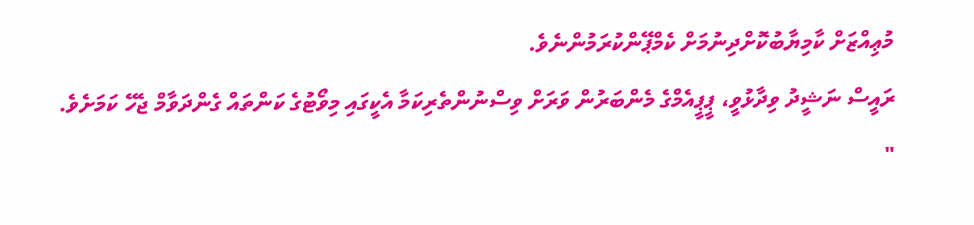މުޢިއްޒަށް ކާމިޔާބުކޮށްދިނުމަށް ކެމްޕޭންކުރަމުންނެވެ.
ރައީސް ނަޝީދު ވިދާޅުވީ، ޕީޕީއެމްގެ މެންބަރުން ވަރަށް ވިސްނުންތެރިކަމާ އެކީގައި މިވޯޓުގެ ކަންތައް ގެންދަވާމް ޖެހޭ ކަމަށެވެ.
"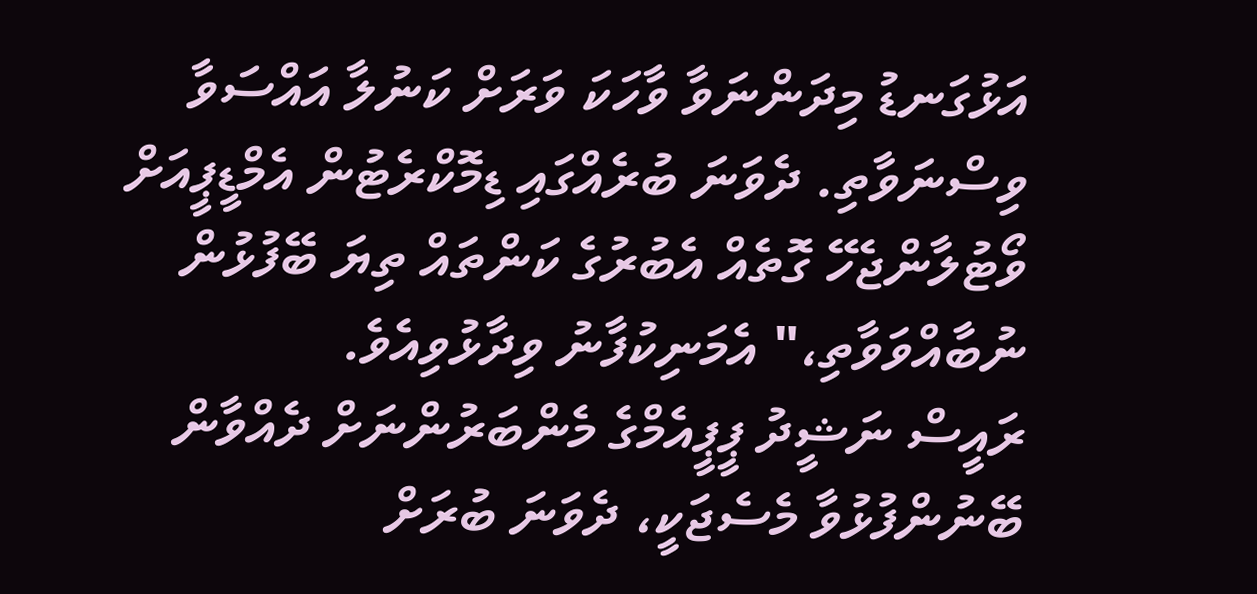އަޅުގަނޑު މިދަންނަވާ ވާހަކަ ވަރަށް ކަނުލާ އައްސަވާ ވިސްނަވާތި. ދެވަނަ ބުރެއްގައި ޑިމޮކްރެޓުން އެމްޑީޕީއަށް ވޯޓުލާންޖެހޭ ގޮތެއް އެބުރުގެ ކަންތައް ތިޔަ ބޭފުޅުން ނުބާއްވަވާތި،" އެމަނިކުފާނު ވިދާޅުވިއެވެ.
ރައީސް ނަޝީދު ޕީޕީއެމްގެ މެންބަރުންނަށް ދެއްވާން ބޭނުންފުޅުވާ މެސެޖަކީ، ދެވަނަ ބުރަށް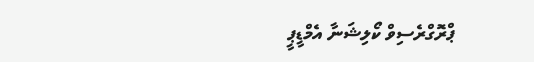ޕްރޮގްރެސިވް ކޯލިޝަނާ އެމްޑީޕީ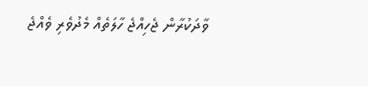ވާދަކުރާން ޖެހިއްޖެ ހާލަތެއް މެދުވެރި ވެއްޖެ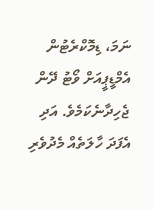ނަމަ، ޑިމޮކްރެޓުން އެމްޑީޕީއަށް ވޯޓު ދޭން ޖެހިދާނެކަމެވެ. އަދި އެފަދަ ހާލަތެއް މެދުވެރި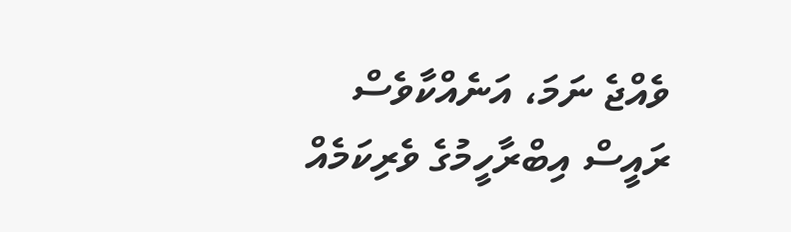ވެއްޖެ ނަމަ، އަނެއްކާވެސް ރައީސް އިބްރާހީމުގެ ވެރިކަމެއް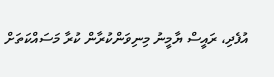އުފެދި، ރައީސް ޔާމީނު މިނިވަންކުރާން ކުރާ މަސައްކަތަށް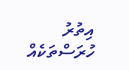އިތުރު ހުރަސްތަކެއް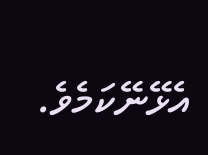އެޅޭނޭކަމެވެ.